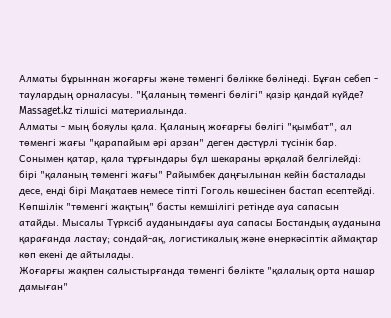Алматы бұрыннан жоғарғы және төменгі бөлікке бөлінеді. Бұған себеп - таулардың орналасуы. "Қаланың төменгі бөлігі" қазір қандай күйде? Massaget.kz тілшісі материалында.
Алматы - мың бояулы қала. Қаланың жоғарғы бөлігі "қымбат", ал төменгі жағы "қарапайым әрі арзан" деген дәстүрлі түсінік бар. Сонымен қатар, қала тұрғындары бұл шекараны әрқалай белгілейді: бірі "қаланың төменгі жағы" Райымбек даңғылынан кейін басталады десе, енді бірі Мақатаев немесе тіпті Гоголь көшесінен бастап есептейді.
Көпшілік "төменгі жақтың" басты кемшілігі ретінде ауа сапасын атайды. Мысалы Түрксіб ауданындағы ауа сапасы Бостандық ауданына қарағанда ластау; сондай-ақ, логистикалық және өнеркәсіптік аймақтар көп екені де айтылады.
Жоғарғы жақпен салыстырғанда төменгі бөлікте "қалалық орта нашар дамыған"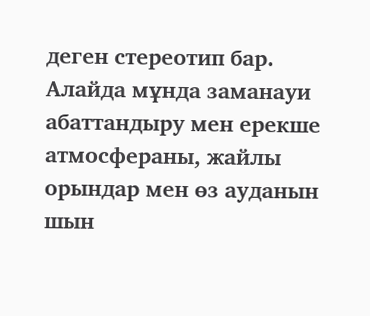деген стереотип бар. Алайда мұнда заманауи абаттандыру мен ерекше атмосфераны, жайлы орындар мен өз ауданын шын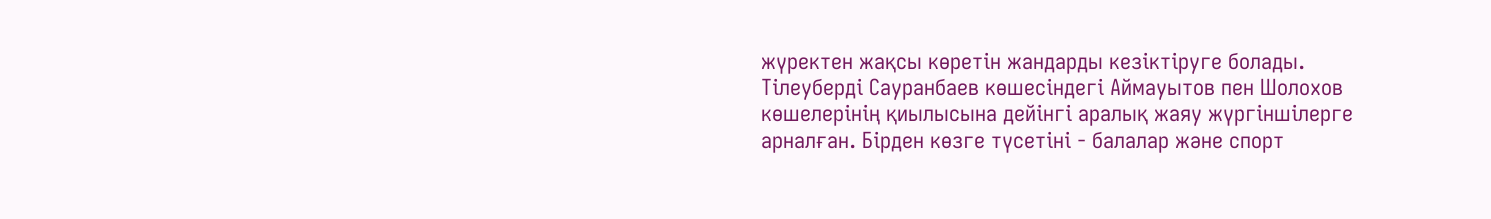жүректен жақсы көретін жандарды кезіктіруге болады.
Тілеуберді Сауранбаев көшесіндегі Аймауытов пен Шолохов көшелерінің қиылысына дейінгі аралық жаяу жүргіншілерге арналған. Бірден көзге түсетіні - балалар және спорт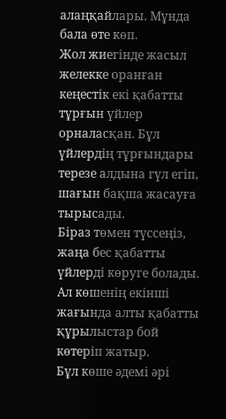алаңқайлары. Мұнда бала өте көп.
Жол жиегінде жасыл желекке оранған кеңестік екі қабатты тұрғын үйлер орналасқан. Бұл үйлердің тұрғындары терезе алдына гүл егіп, шағын бақша жасауға тырысады.
Біраз төмен түссеңіз, жаңа бес қабатты үйлерді көруге болады.
Ал көшенің екінші жағында алты қабатты құрылыстар бой көтеріп жатыр.
Бұл көше әдемі әрі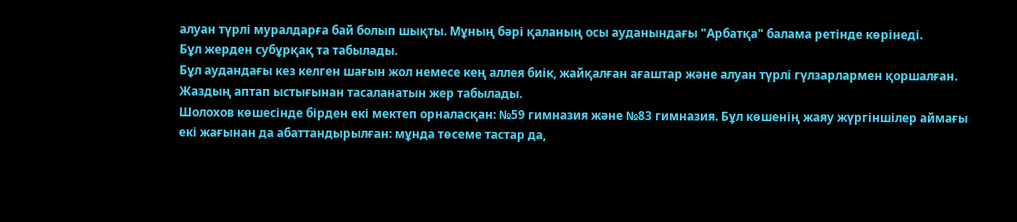алуан түрлі муралдарға бай болып шықты. Мұның бәрі қаланың осы ауданындағы "Арбатқа" балама ретінде көрінеді.
Бұл жерден субұрқақ та табылады.
Бұл аудандағы кез келген шағын жол немесе кең аллея биік, жайқалған ағаштар және алуан түрлі гүлзарлармен қоршалған. Жаздың аптап ыстығынан тасаланатын жер табылады.
Шолохов көшесінде бірден екі мектеп орналасқан: №59 гимназия және №83 гимназия. Бұл көшенің жаяу жүргіншілер аймағы екі жағынан да абаттандырылған: мұнда төсеме тастар да,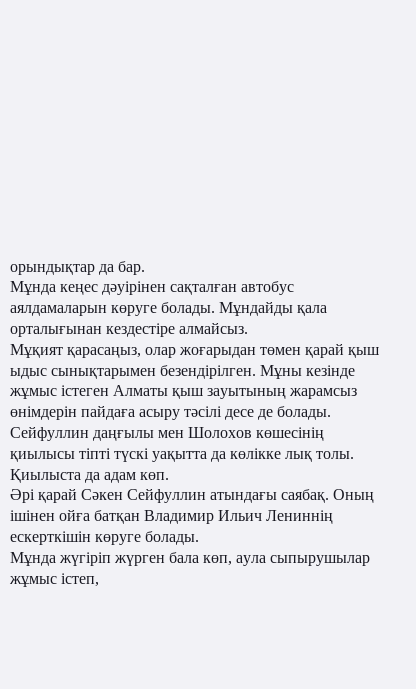орындықтар да бар.
Мұнда кеңес дәуірінен сақталған автобус аялдамаларын көруге болады. Мұндайды қала орталығынан кездестіре алмайсыз.
Мұқият қарасаңыз, олар жоғарыдан төмен қарай қыш ыдыс сынықтарымен безендірілген. Мұны кезінде жұмыс істеген Алматы қыш зауытының жарамсыз өнімдерін пайдаға асыру тәсілі десе де болады.
Сейфуллин даңғылы мен Шолохов көшесінің қиылысы тіпті түскі уақытта да көлікке лық толы. Қиылыста да адам көп.
Әрі қарай Сәкен Сейфуллин атындағы саябақ. Оның ішінен ойға батқан Владимир Ильич Лениннің ескерткішін көруге болады.
Мұнда жүгіріп жүрген бала көп, аула сыпырушылар жұмыс істеп,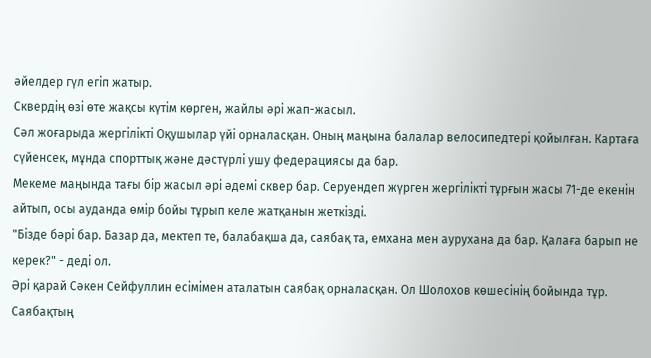әйелдер гүл егіп жатыр.
Сквердің өзі өте жақсы күтім көрген, жайлы әрі жап-жасыл.
Сәл жоғарыда жергілікті Оқушылар үйі орналасқан. Оның маңына балалар велосипедтері қойылған. Картаға сүйенсек, мұнда спорттық және дәстүрлі ушу федерациясы да бар.
Мекеме маңында тағы бір жасыл әрі әдемі сквер бар. Серуендеп жүрген жергілікті тұрғын жасы 71-де екенін айтып, осы ауданда өмір бойы тұрып келе жатқанын жеткізді.
"Бізде бәрі бар. Базар да, мектеп те, балабақша да, саябақ та, емхана мен аурухана да бар. Қалаға барып не керек?" - деді ол.
Әрі қарай Сәкен Сейфуллин есімімен аталатын саябақ орналасқан. Ол Шолохов көшесінің бойында тұр. Саябақтың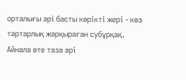орталығы әрі басты көрікті жері - көз тартарлық жарқыраған субұрқақ.
Айнала өте таза әрі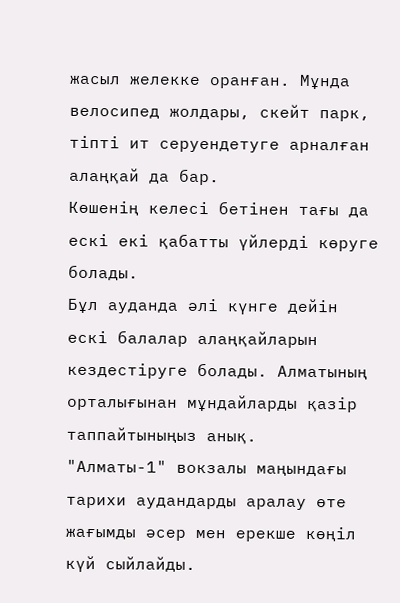жасыл желекке оранған. Мұнда велосипед жолдары, скейт парк, тіпті ит серуендетуге арналған алаңқай да бар.
Көшенің келесі бетінен тағы да ескі екі қабатты үйлерді көруге болады.
Бұл ауданда әлі күнге дейін ескі балалар алаңқайларын кездестіруге болады. Алматының орталығынан мұндайларды қазір таппайтыныңыз анық.
"Алматы-1" вокзалы маңындағы тарихи аудандарды аралау өте жағымды әсер мен ерекше көңіл күй сыйлайды.